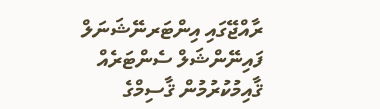ރާއްޖޭގައި އިންޓަރނޭޝަނަލް ފައިނޭންޝަލް ސެންޓަރެއް ޤާއިމުކުރުމުން ޤާސިމްގެ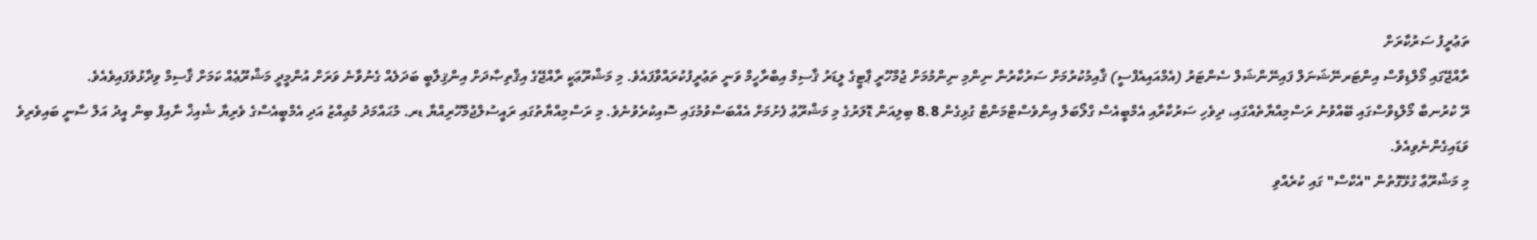ތަޢުރީފު ސަރުކާރަށް
ރާއްޖޭގައި މޯލްޑިވްސް އިންޓަރނޭޝަނަލް ފައިނޭންޝަލް ސެންޓަރު (އެމްއައިއެފްސީ) ޤާއިމުކުރުމަށް ސަރުކާރުން ނިންމި ނިންމުމަށް ޖުމްހޫރީ ޕާޓީގެ ލީޑަރު ޤާސިމް އިބްރާހީމް ވަނީ ތަޢުރީފުކުރައްވާފައެވެ. މި މަޝްރޫޢަކީ ރާއްޖޭގެ އިޤްތިޞާދަށް އިންޤިލާބީ ބަދަލެއް ގެނުވާނެ ވަރަށް އުންމީދީ މަޝްރޫޢެއް ކަމަށް ޤާސިމް ވިދާޅުވެފައިވެއެވެ.
ރޭ ކުރުނބާ މޯލްޑިވްސްގައި ބޭއްވުނު ރަސްމިއްޔާތެއްގައި، ދިވެހި ސަރުކާރާއި އެމްބީއެސް ގްލޯބަލް އިންވެސްޓްމަންޓް ގުޅިގެން 8.8 ބިލިއަން ޑޮލަރުގެ މި މަޝްރޫޢު ފެށުމަށް އެއްބަސްވުމުގައި ސޮއިކުރެވުނެވެ. މި ރަސްމިއްޔާތުގައި ރައީސުލްޖުމްހޫރިއްޔާ ޑރ. މުޙައްމަދު މުޢިއްޒު އަދި އެމްބީއެސްގެ ވެރިޔާ ޝެއިޚް ނާއިފް ބިން އީދު އަލް ސާނީ ބައިވެރިވެ ވަޑައިގެންނެވިއެވެ.
މި މަޝްރޫޢާ ގުޅޭގޮތުން "އެކްސް" ގައި ކުރެއްވި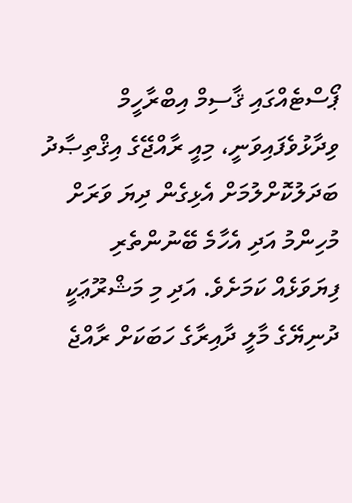ޕޯސްޓެއްގައި ޤާސިމް އިބްރާހީމް ވިދާޅުވެފައިވަނީ، މިއީ ރާއްޖޭގެ އިޤްތިޞާދު ބަދަލުކޮށްލުމަށް އެޅިގެން ދިޔަ ވަރަށް މުހިންމު އަދި އެހާމެ ބޭނުންތެރި ފިޔަވަޅެއް ކަމަށެވެ. އަދި މި މަޝްރޫޢަކީ ދުނިޔޭގެ މާލީ ދާއިރާގެ ހަބަކަށް ރާއްޖެ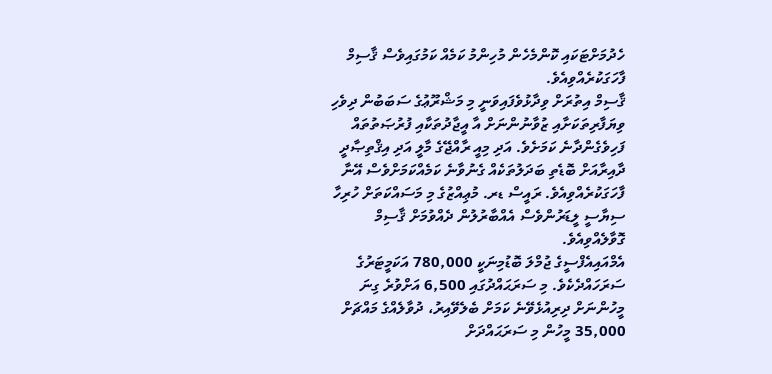ހެދުމަށްޓަކައި ކޮންމެހެން މުހިންމު ކަމެއް ކަމުގައިވެސް ޤާސިމް ފާހަގަކުރެއްވިއެވެ.
ޤާސިމް އިތުރަށް ވިދާޅުވެފައިވަނީ މި މަޝްރޫޢުގެ ސަބަބުން ދިވެހި ވިޔަފާރިތަކަށާއި ޒުވާނުންނަށް އާ އީޖާދުތަކާއި ފުރުޞަތުތައް ފަހިވެގެންދާނެ ކަމަށެވެ. އަދި މިއީ ރާއްޖޭގެ މާލީ އަދި އިޤްތިޞާދީ ދާއިރާއަށް ބޮޑެތި ބަދަލުތަކެއް ގެނުވާނެ ކަމެއްކަމަށްވެސް އޭނާ ފާހަގަކުރެއްވިއެވެ. ރައީސް ޑރ. މުޢިއްޒުގެ މި މަސައްކަތަށް ހުރިހާ ސިޔާސީ ލީޑަރުންވެސް އެއްބާރުލުން ދެއްވުމަށް ޤާސިމް ގޮވާލެއްވިއެވެ.
އެމްއައިއެފްސީގެ ޖުމްލަ ބޮޑުމިނަކީ 780,000 އަކަމީޓަރުގެ ސަރަހައްދެކެވެ. މި ސަރަޙައްދުގައި 6,500 އަށްވުރެ ގިނަ މީހުންނަށް ދިރިއުޅެވޭނެ ކަމަށް ބެލެވޭއިރު، ދުވާލެއްގެ މައްޗަށް 35,000 މީހުން މި ސަރަޙައްދަށް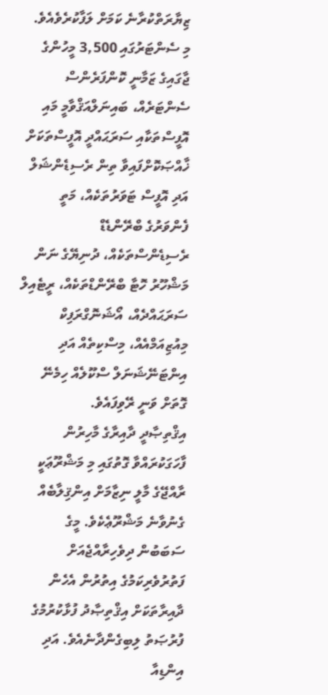ޒިޔާރަތްކުރާނެ ކަމަށް ލަފާކުރެވެއެވެ. މި ސެންޓަރުގައި 3,500 މީހުންގެ ޖާގައިގެ ޒަމާނީ ކޮންފަރެންސް ސެންޓަރެއް، ބައިނަލްއަޤްވާމީ މައި އޮފީސްތަކާއި ސަރަޙައްދީ އޮފީސްތަކަށް ޚާއްޞަކޮށްފައިވާ ތިން ރެސިޑެންޝަލް އަދި އޮފީސް ޓަވަރުތަކެއް، މަތީ ފެންވަރުގެ ބްރޭންޑެޑް ރެސިޑެންސްތަކެއް، ދުނިޔޭގެ ނަން މަޝްހޫރު ހޮޓާ ބްރޭންޑްތަކެއް، ރީޓެއިލް ސަރަޙައްދެއް، އޯޝަނޮގްރަފިކް މިއުޒިއަމްއެއް، މިސްކިތެއް އަދި އިންޓަނޭޝަނަލް ސްކޫލެއް ހިމެނޭ ގޮތަށް ވަނީ ރޭވިފައެވެ.
އިޤްތިޞާދީ ދާއިރާގެ މާހިރުން ފާހަގަކުރައްވާ ގޮތުގައި މި މަޝްރޫޢަކީ ރާއްޖޭގެ މާލީ ނިޒާމަށް އިންޤިލާބެއް ގެނުވާނެ މަޝްރޫޢެކެވެ. މީގެ ސަބަބުން ދިވެހިރާއްޖެއަށް ފަތުރުވެރިކަމުގެ އިތުރުން އެހެން ދާއިރާތަކަށް އިޤްތިޞާދު ފުޅާކުރުމުގެ ފުރުޞަތު ލިބިގެންދާނެއެވެ. އަދި އިންޑިއާ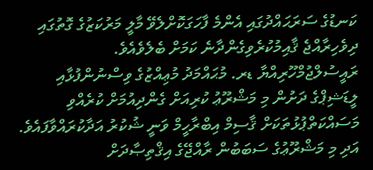ކަނޑުގެ ސަރަޙައްދުގައި އެންމެ ފާހަގަކޮށްލެވޭ މާލީ މަރުކަޒުގެ ގޮތުގައި ދިވެހިރާއްޖެ ޤާއިމުކުރެވިގެންދާނެ ކަމަށް ބެލެވެއެވެ.
ރައީސުލްޖުމްހޫރިއްޔާ ޑރ. މުޙައްމަދު މުޢިއްޒުގެ ވިސްނުންފުޅާއި ލީޑަޝިޕްގެ ދަށުން މި މަޝްރޫޢު ކުރިއަށް ގެންދިއުމަށް ކުރެއްވި މަސައްކަތްޕުޅުތަކަށް ޤާސިމް އިބްރާހީމް ވަނީ ޝުކުރު އަދާކުރައްވާފައެވެ. އަދި މި މަޝްރޫޢުގެ ސަބަބުން ރާއްޖޭގެ އިޤްތިޞާދަށް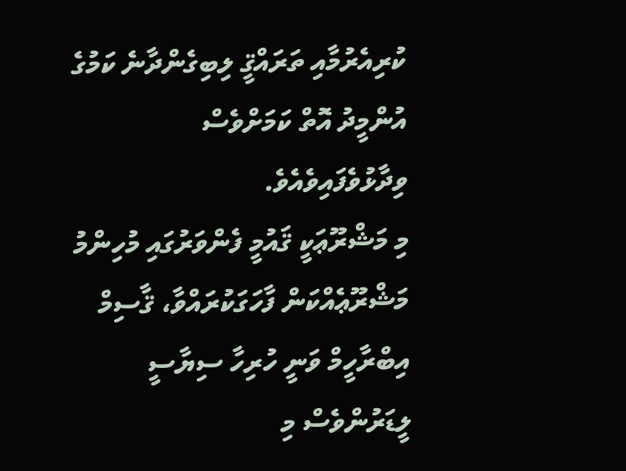ކުރިއެރުމާއި ތަރައްޤީ ލިބިގެންދާނެ ކަމުގެ އުންމީދު އޮތް ކަމަށްވެސް ވިދާޅުވެފައިވެއެވެ.
މި މަޝްރޫޢަކީ ޤައުމީ ފެންވަރުގައި މުހިންމު މަޝްރޫޢެއްކަން ފާހަގަކުރައްވާ، ޤާސިމް އިބްރާހީމް ވަނީ ހުރިހާ ސިޔާސީ ލީޑަރުންވެސް މި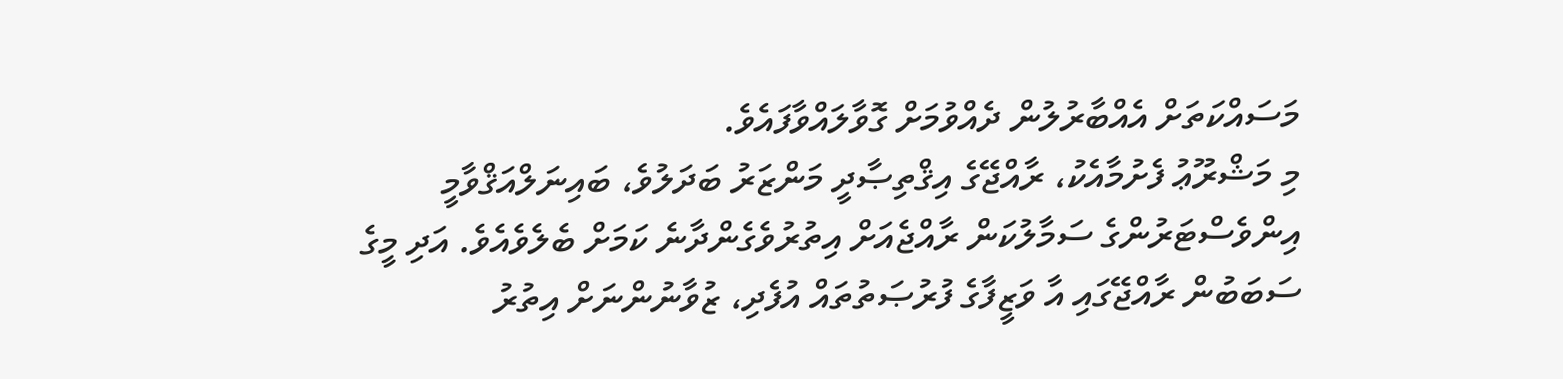މަސައްކަތަށް އެއްބާރުލުން ދެއްވުމަށް ގޮވާލައްވާފައެވެ.
މި މަޝްރޫޢު ފެށުމާއެކު، ރާއްޖޭގެ އިޤްތިޞާދީ މަންޒަރު ބަދަލުވެ، ބައިނަލްއަޤްވާމީ އިންވެސްޓަރުންގެ ސަމާލުކަން ރާއްޖެއަށް އިތުރުވެގެންދާނެ ކަމަށް ބެލެވެއެވެ. އަދި މީގެ ސަބަބުން ރާއްޖޭގައި އާ ވަޒީފާގެ ފުރުޞަތުތައް އުފެދި، ޒުވާނުންނަށް އިތުރު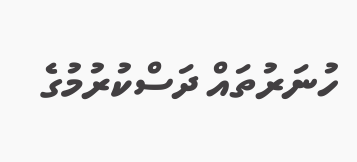ހުނަރުތައް ދަސްކުރުމުގެ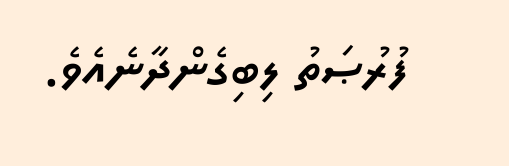ފުރުޞަތު ލިބިގެންދާނެއެވެ.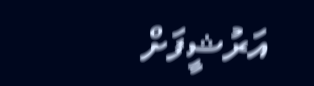އަރުޝީފަށް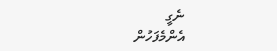ނެގީ
އެންމެފަހުން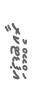އަޕްޑޭޓްކުރީ